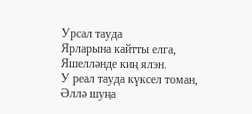Урсал тауда
Ярларына кайтты елга,
Яшелләнде киң ялэн.
У реал тауда күксел томан,
Әллә шуңа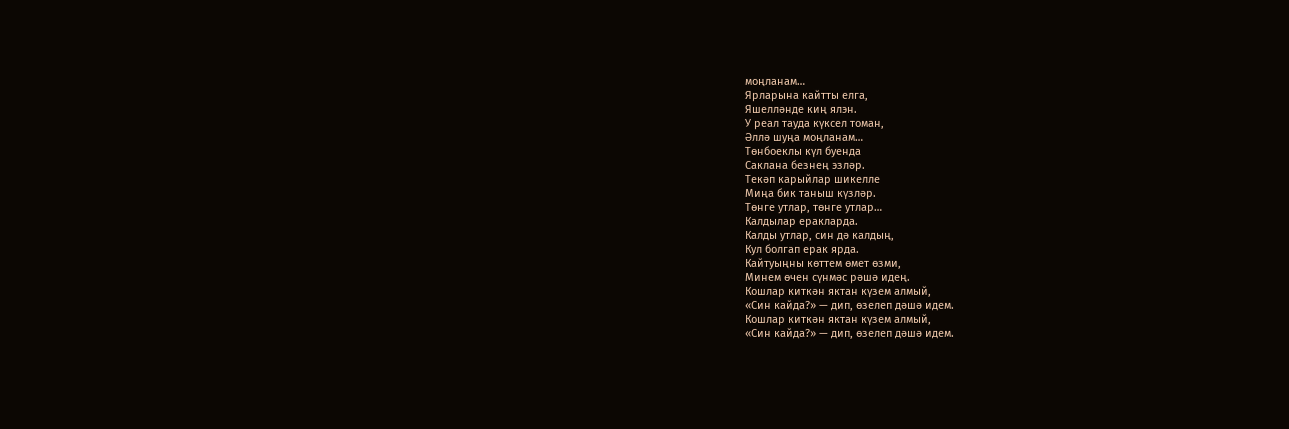моңланам…
Ярларына кайтты елга,
Яшелләнде киң ялэн.
У реал тауда күксел томан,
Әллә шуңа моңланам…
Төнбоеклы күл буенда
Саклана безнең эзләр.
Текәп карыйлар шикелле
Миңа бик таныш күзләр.
Төнге утлар, төнге утлар…
Калдылар еракларда.
Калды утлар, син дә калдың,
Кул болгап ерак ярда.
Кайтуыңны көттем өмет өзми,
Минем өчен сүнмәс рәшә идең.
Кошлар киткән яктан күзем алмый,
«Син кайда?» — дип, өзелеп дәшә идем.
Кошлар киткән яктан күзем алмый,
«Син кайда?» — дип, өзелеп дәшә идем.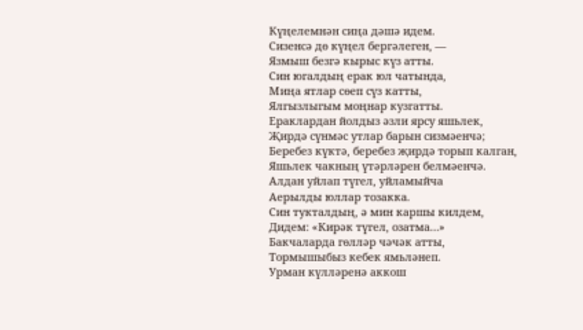Күңелемнән сиңа дәшә идем.
Сизенсә дө күңел бергәлеген, —
Язмыш безгә кырыс күз атты.
Син югалдың ерак юл чатында,
Миңа ятлар сөеп сүз катты,
Ялгызлыгым моңнар кузгатты.
Ераклардан йолдыз әзли ярсу яшьлек,
Җирдә сүнмәс утлар барын сизмәенчә;
Беребез күктә, беребез җирдә торып калган,
Яшьлек чакның үтәрләрен белмәенчә.
Алдан уйлап түгел, уйламыйча
Аерылды юллар тозакка.
Cин тукталдың, ә мин каршы килдем,
Дидем: «Кирәк түгел, озатма…»
Бакчаларда гөлләр чәчәк атты,
Тормышыбыз кебек ямьләнеп.
Урман күлләренә аккош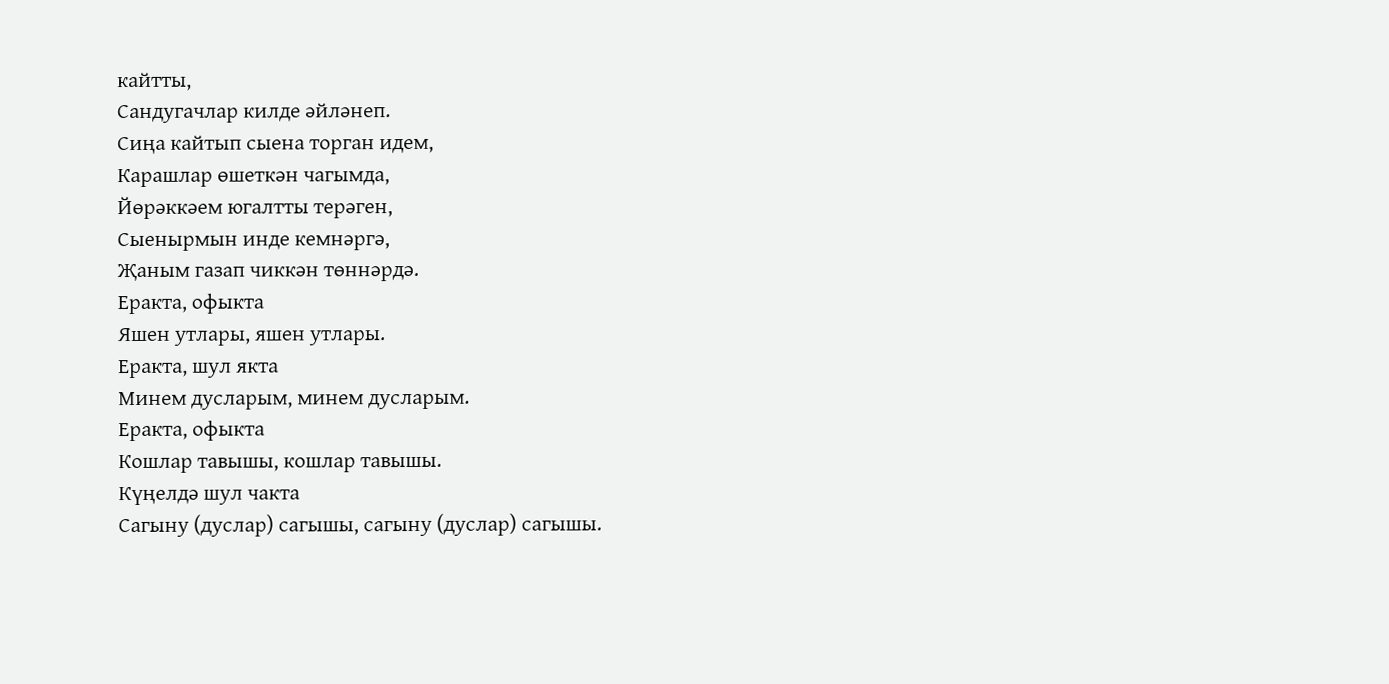кайтты,
Сандугачлар килде әйләнеп.
Сиңа кайтып сыена торган идем,
Карашлар өшеткән чагымда,
Йөрәккәем югалтты терәген,
Сыенырмын инде кемнәргә,
Җаным газап чиккән төннәрдә.
Еракта, офыкта
Яшен утлары, яшен утлары.
Еракта, шул якта
Минем дусларым, минем дусларым.
Еракта, офыкта
Кошлар тавышы, кошлар тавышы.
Күңелдә шул чакта
Сагыну (дуслар) сагышы, сагыну (дуслар) сагышы.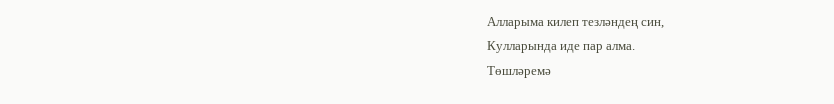Алларыма килеп тезләндең син,
Кулларында иде пар алма.
Төшләремә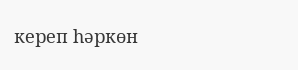кереп һәркөн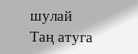шулай
Таң атуга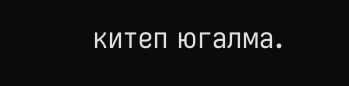китеп югалма.